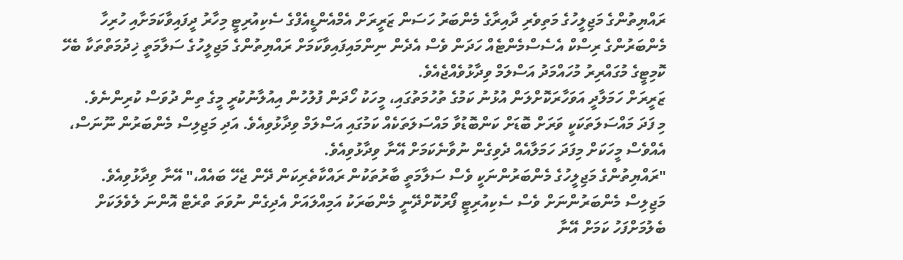ރައްޔިތުންގެ މަޖިލީހުގެ މަތިވެރި ދާއިރާގެ މެންބަރު ހަސަން ޒަރީރަށް އެމްއެންޑީއެފްގެ ސެކިއުރިޓީ މިހާރު ދީފައިވާކަމަށާއި ހުރިހާ މެންބަރުންގެ ރިސްކް އެސެސްމެންޓެއް ހަދަން ވެސް އެދެން ނިންމައިފައިވާކަމަށް ރައްޔިތުންގެ މަޖިލީހުގެ ސަލާމަތީ ޚިދުމަތްތަކާ ބެހޭ ކޮމިޓީގެ މުގައްރިރު މުހައްމަދު އަސްލަމް ވިދާޅުވެއްޖެއެވެ.
ޒަރީރަށް ހަމަލާދީ އަވަހާރަކޮށްލަން އުޅުނު ކަމުގެ ތުހުމަތުގައި، މީހަކު ހޯދަން ފުލުހުން އިއުލާނުކުރީ މީގެ ތިން ދުވަސް ކުރިންނެވެ.
މި ފަދަ މައްސަލަތަކަކީ ވަރަށް ބޮޑަށް ކަންބޮޑުވާ މައްސަލަތަކެއް ކަމުގައި އަސްލަމް ވިދާޅުވިއެވެ. އަދި މަޖިލިސް މެންބަރުން ނޫނަސް، އެއްވެސް މީހަކަށް މިފަދަ ހަމަލާއެއް ދެވިގެން ނުވާނެކަމަށް އޭނާ ވިދާޅުވިއެވެ.
"ރައްޔިތުންގެ މަޖިލީހުގެ މެންބަރުންނަކީ ވެސް ސަލާމަތީ ބާރުތަކުން ރައްކާތެރިކަން ދޭން ޖެހޭ ބައެއް،" އޭނާ ވިދާޅުވިއެވެ.
މަޖިލިސް މެންބަރުންނަށް ވެސް ސެކިއުރިޓީ ފޯރުކޮށްދޭނީ މެންބަރަކު އަމިއްލައަށް އެދިގެން ނުވަތަ ތްރެޓް އޮންނަ ލެވެލަކަށް ބެލުމަށްފަހު ކަމަށް އޭނާ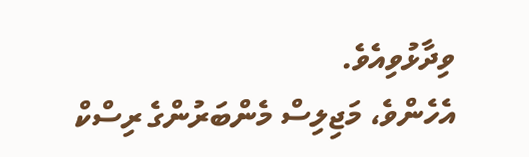ވިދާޅުވިއެވެ.
އެހެންވެ، މަޖިލިސް މެންބަރުންގެ ރިސްކް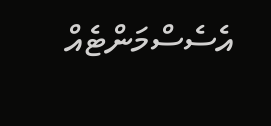އެސެސްމަންޓެއް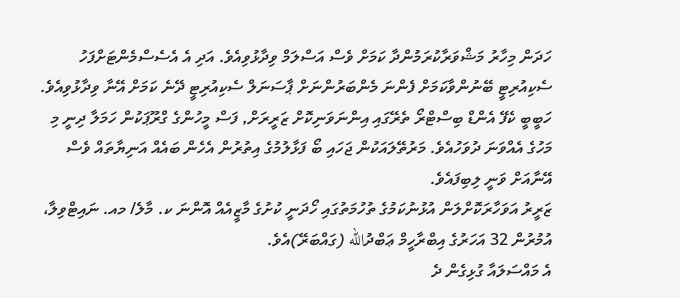ހަދަން މިހާރު މަޝްވަރާކުރަމުންދާ ކަމަށް ވެސް އަސްލަމް ވިދާޅުވިއެވެ. އަދި އެ އެސެސްމެންޓަށްފަހު ސެކިއުރިޓީ ބޭނުންވާކަމަށް ފެންނަ މެންބަރުންނަށް ޕާސަނަލް ސެކިއުރިޓީ ދޭނެ ކަމަށް އޭނާ ވިދާޅުވިއެވެ.
ހަބީބީ ކެފޭ އެންޑް ބިސްޓްރޯ ތެރޭގައި އިންނަވަނިކޮށް ޒަރީރަށް, ފަސް މީހުންގެ ގްރޫޕަކުން ހަމަލާ ދިނީ މި މަހުގެ އެއްވަނަ ދުވަހުއެވެ. މަރުތޭލައަކުން ޖަހައި ބޯ ފަޅާލުމުގެ އިތުރުން އެހެން ބައެއް އަނިޔާތައް ވެސް އޭނާއަށް ވަނީ ލިބިފައެވެ.
ޒަރީރު އަވަހާރަކޮށްލަން އުޅުނުކަމުގެ ތުހުމަތުގައި ހޯދަނީ ކުށުގެ މާޒީއެއް އޮންނަ ކ. މާލެ/ މއ. ނައިޓްވިލާ، އުމުރުން 32 އަހަރުގެ އިބްރާހީމް ޢަބްދުالله (ގައްބަރޭ)އެވެ.
އެ މައްސަލައާ ގުޅިގެން ދެ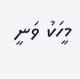މީހަކު ވަނީ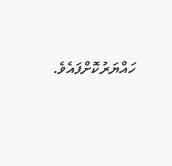ހައްޔަރުކޮށްފައެވެ.